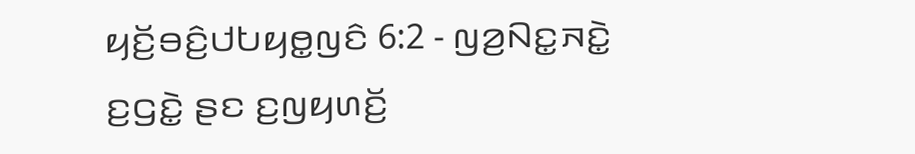ꤟꤢꤩ꤬ꤋꤢꤨ꤬ꤓꤝꤟꤥ꤭ꤜꤢꤨ 6:2 - ꤜꤤ꤬ꤡꤢ꤭ꤏꤢꤧ꤭ ꤢ꤬ꤞꤢꤧ꤭ ꤔꤢ ꤢ꤬ꤜꤟꤛꤢꤩ꤬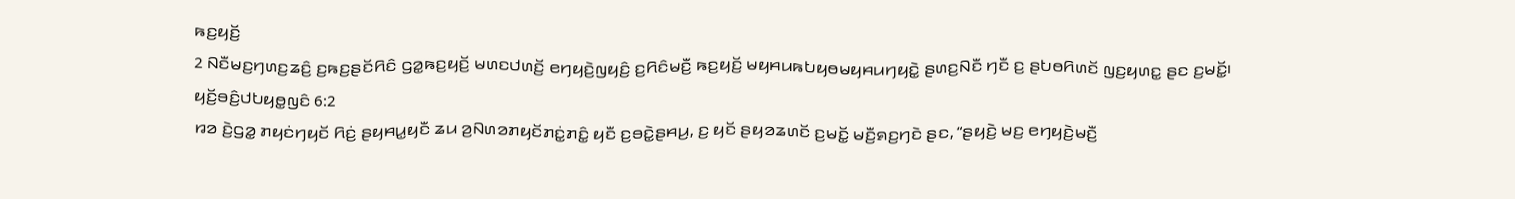ꤒꤢ꤬ꤟꤢꤩ꤬
2 ꤡꤢꤪꤗꤢ꤬ꤚꤛꤢ꤬ꤘꤢꤨ꤬ ꤢ꤬ꤒꤢ꤬ꤔꤢꤩꤖꤢꤨ ꤞꤤ꤭ꤒꤢ꤬ꤟꤢꤩ꤬ ꤗꤛꤢꤓꤛꤢꤩ꤬ ꤕꤚꤟꤢꤧ꤬ꤜꤟꤢꤨ꤬ ꤢ꤬ꤖꤢꤨꤗꤢꤪ꤬ ꤒꤢ꤬ꤟꤢꤩ꤬ ꤗꤟꤌꤣꤒꤝꤟꤥꤗꤟꤌꤣꤚꤟꤢꤧ꤭ ꤔꤛꤢ꤬ꤡꤢꤪ ꤚꤢꤪ ꤢ꤬ ꤔꤝꤥꤖꤛꤢꤩ ꤜꤢ꤬ꤟꤛꤢ꤭ ꤔꤢ ꤢ꤬ꤗꤢꤩ꤭꤯
ꤟꤢꤩ꤬ꤋꤢꤨ꤬ꤓꤝꤟꤥ꤭ꤜꤢꤨ 6:2
ꤙꤤ ꤢꤧ꤬ꤞꤤ꤭ ꤊꤟꤢꤦꤚꤟꤢꤩ ꤖꤢꤦ꤬ ꤔꤟꤌꤣ꤭ꤟꤢꤪ ꤘꤣ ꤤ꤬ꤡꤛꤤꤊꤟꤢꤩꤊꤢꤦ꤭ꤊꤢꤨ꤭ ꤟꤢꤪ ꤢ꤬ꤋꤢꤧ꤭ꤔꤌꤣ꤬, ꤢ꤬ ꤟꤢꤩ ꤔꤟꤤꤘꤛꤢꤩ ꤢ꤬ꤗꤢꤩ꤭ ꤗꤢꤪ꤬ꤎꤢ꤬ꤚꤢꤧ ꤔꤢ, “ꤔꤟꤢꤧ꤬ ꤗꤢ꤬ ꤕꤚꤟꤢꤧ꤬ꤗꤢꤪ꤬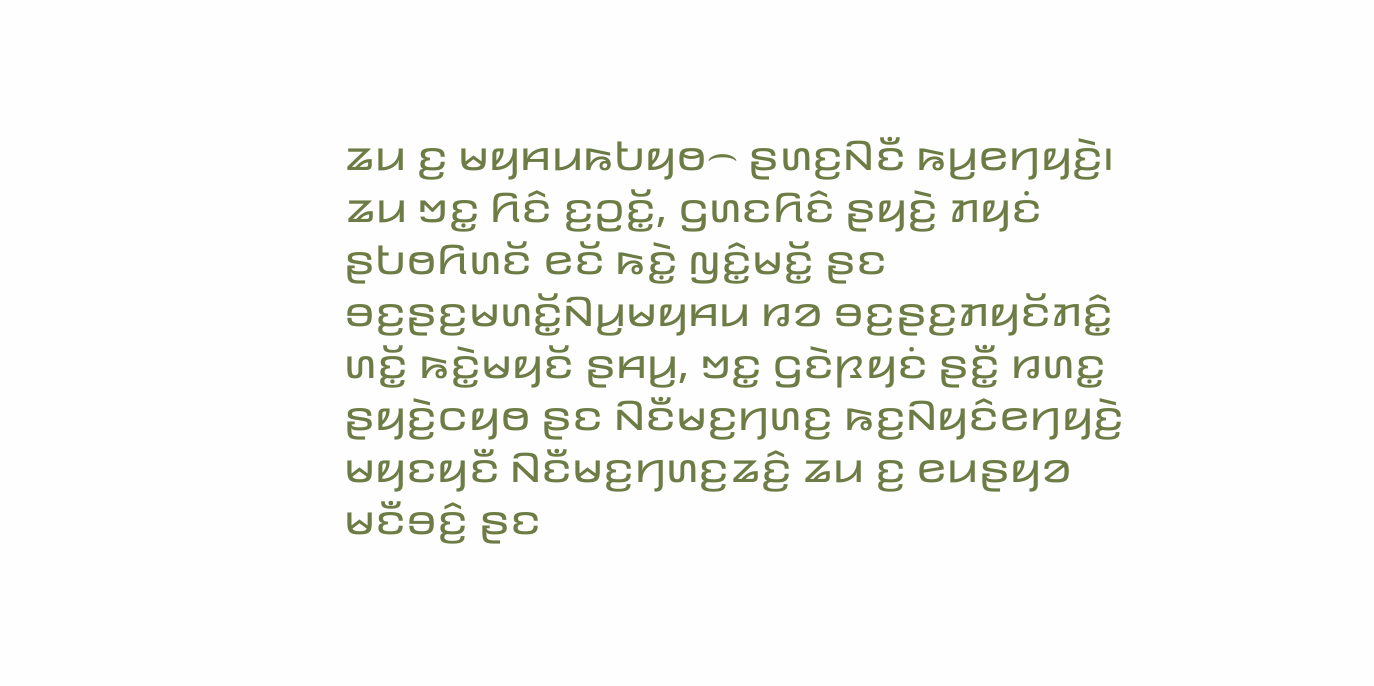ꤘꤣ ꤢ꤬ ꤗꤟꤌꤣꤒꤝꤟꤥ꤮ ꤔꤛꤢ꤬ꤡꤢꤪ ꤒꤣ꤬ꤕꤚꤟꤢꤧ꤬꤯
ꤘꤣ ꤠꤢ꤭ ꤖꤢꤨ ꤢ꤬ꤑꤢꤩ꤭, ꤞꤛꤢꤖꤢꤨ ꤔꤟꤢꤧ꤬ ꤊꤟꤢꤦ ꤔꤝꤥꤖꤛꤢꤩ ꤕꤢꤩ ꤒꤢꤧ꤭ ꤜꤢꤨ꤭ꤗꤢꤩ꤭ ꤔꤢ ꤋꤢ꤬ꤔꤢ꤬ꤗꤛꤢꤩ꤭ꤡꤣ꤬ꤗꤟꤌꤣ ꤙꤤ ꤋꤢ꤬ꤔꤢ꤬ꤊꤟꤢꤩꤊꤢꤨ꤭ ꤛꤢꤩ꤭ ꤒꤢꤧ꤭ꤗꤟꤢꤩ ꤔꤌꤣ꤬, ꤠꤢ꤭ ꤞꤢꤧꤐꤟꤢꤦ ꤔꤢꤪ꤭ ꤙꤛꤢ꤭ ꤔꤟꤢꤧ꤬ꤍꤟꤥ ꤔꤢ ꤡꤢꤪꤗꤢ꤬ꤚꤛꤢ꤬ ꤒꤢ꤬ꤡꤟꤢꤨꤕꤚꤟꤢꤧ꤬ ꤗꤟꤢꤟꤢꤪ ꤡꤢꤪꤗꤢ꤬ꤚꤛꤢ꤬ꤘꤢꤨ꤬ ꤘꤣ ꤢ꤬ ꤕꤣꤔꤟꤤ ꤗꤢꤪꤋꤢꤨ꤬ ꤔꤢ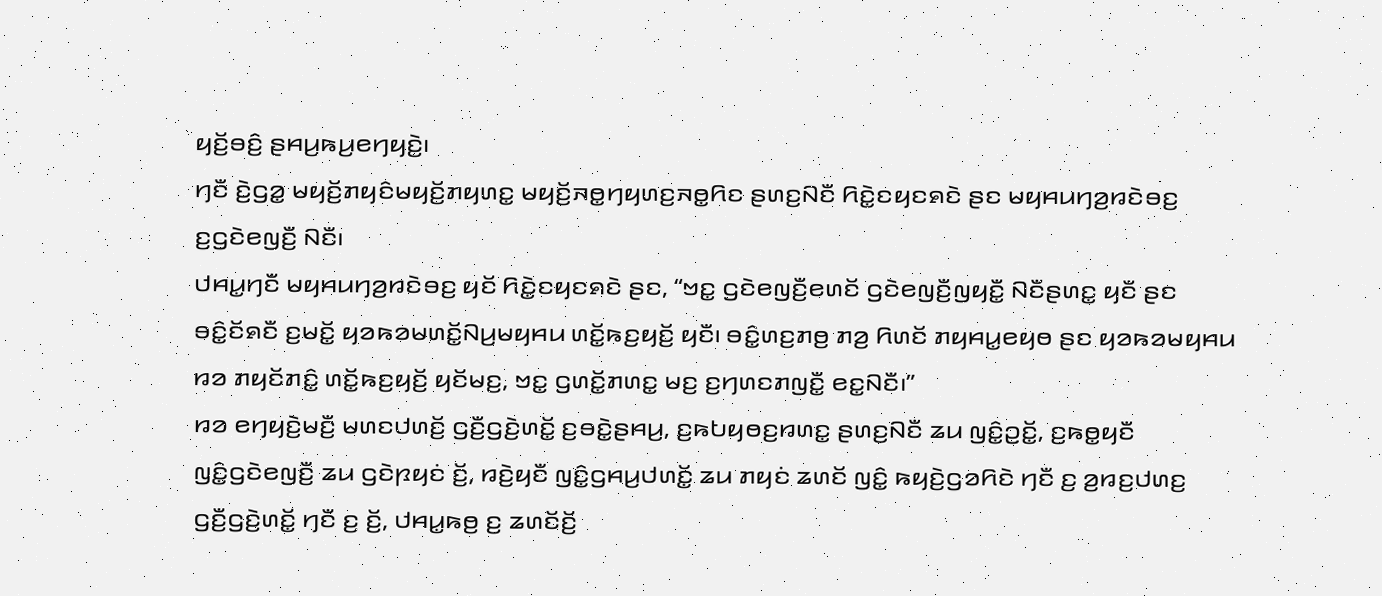ꤟꤢꤩ꤬ꤋꤢꤨ꤬ ꤔꤌꤣ꤬ꤒꤣ꤬ꤕꤚꤟꤢꤧ꤬꤯
ꤚꤢꤪ ꤢꤧ꤬ꤞꤤ꤭ ꤗꤟꤢꤩ꤬ꤊꤟꤢꤨꤗꤟꤢꤩ꤬ꤊꤟꤛꤢ꤭ ꤗꤟꤢꤩ꤬ꤏꤥ꤭ꤚꤟꤛꤢ꤬ꤏꤥ꤭ꤖꤢ ꤔꤛꤢ꤬ꤡꤢꤪ ꤖꤢꤧ꤭ꤢꤟꤢꤎꤢꤧ ꤔꤢ ꤗꤟꤌꤣꤚꤤ꤬ꤙꤢꤧꤋꤢ꤬ ꤢ꤬ꤞꤢꤧꤕꤜꤢꤪ꤬ ꤡꤢꤪ꤯
ꤓꤌꤣ꤭ꤚꤢꤪ ꤗꤟꤌꤣꤚꤤ꤬ꤙꤢꤧꤋꤢ꤬ ꤟꤢꤩ ꤖꤢꤧ꤭ꤢꤟꤢꤎꤢꤧ ꤔꤢ, “ꤠꤢ꤭ ꤞꤢꤧꤕꤜꤢꤪ꤬ꤕꤛꤢꤩ ꤞꤢꤧꤕꤜꤢꤪ꤬ꤜꤟꤢꤪ꤭ ꤡꤢꤪꤔꤛꤢ꤭ ꤟꤢꤪ ꤔꤢ ꤋꤢꤨ꤭ꤢꤩꤎꤢꤪ ꤢ꤬ꤗꤢꤩ꤭ ꤟꤤꤒꤤꤗꤛꤢꤩ꤭ꤡꤣ꤬ꤗꤟꤌꤣ ꤛꤢꤩ꤭ꤒꤢ꤬ꤟꤢꤩ꤬ ꤟꤢꤪ꤯ ꤋꤢꤨ꤭ꤛꤢ꤬ꤊꤥ꤬ ꤊꤤ꤬ ꤖꤛꤢꤩ ꤊꤟꤌꤣ꤭ꤕꤟꤥ ꤔꤢ ꤟꤤꤒꤤꤗꤟꤌꤣ ꤙꤤ ꤊꤟꤢꤩꤊꤢꤨ꤭ ꤛꤢꤩ꤭ꤒꤢ꤬ꤟꤢꤩ꤬ ꤟꤢꤩꤗꤢ꤬, ꤠꤢ꤭ ꤞꤛꤢꤩ꤭ꤊꤛꤢ꤭ ꤗꤢ꤬ ꤢ꤬ꤚꤛꤢꤊꤜꤢꤪ꤭ ꤕꤢ꤭ꤡꤢꤪ꤯”
ꤙꤤ ꤕꤚꤟꤢꤧ꤬ꤗꤢꤪ꤬ ꤗꤛꤢꤓꤛꤢꤩ꤬ ꤞꤢꤪ꤬ꤞꤢꤧ꤬ꤛꤢꤩ꤭ ꤢ꤬ꤋꤢꤧ꤭ꤔꤌꤣ꤬, ꤢ꤬ꤒꤝꤟꤥꤢ꤬ꤙꤛꤢ꤭ ꤔꤛꤢ꤬ꤡꤢꤪ ꤘꤣ ꤜꤢꤨ꤭ꤑꤢꤩ꤭, ꤢ꤬ꤒꤥ꤭ꤟꤢꤪ ꤜꤢꤨ꤭ꤞꤢꤧꤕꤜꤢꤪ꤬ ꤘꤣ ꤞꤢꤧꤐꤟꤢꤦ ꤢꤩ꤬, ꤙꤢꤧ꤬ꤟꤢꤪ ꤜꤢꤨ꤭ꤞꤌꤣ꤬ꤓꤛꤢꤩ꤭ ꤘꤣ ꤊꤟꤢꤦ ꤘꤛꤢꤩ ꤜꤢꤨ꤭ ꤒꤟꤢꤧ꤬ꤞꤤꤖꤢꤧ ꤚꤢꤪ ꤢ꤬ ꤤ꤬ꤙꤢ꤬ꤓꤛꤢ꤬ ꤞꤢꤪ꤬ꤞꤢꤧ꤬ꤛꤢꤩ꤭ ꤚꤢꤪ ꤢ꤬ ꤢꤩ꤬, ꤓꤌꤣ꤭ꤒꤥ꤬ ꤢ꤬ ꤘꤛꤢꤩꤢꤩ꤬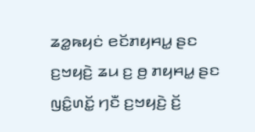ꤘꤤ꤭ꤒꤟꤢꤦ ꤕꤢꤩꤊꤟꤌꤣ꤭ ꤔꤢ ꤢ꤬ꤠꤟꤢꤧ꤬ ꤘꤣ ꤢ꤬ ꤥ꤬ ꤊꤟꤌꤣ꤭ ꤔꤢ ꤜꤢꤨ꤭ꤛꤢꤩ꤭ ꤚꤢꤪ ꤢ꤬ꤠꤟꤢꤧ꤬ ꤢꤩ꤬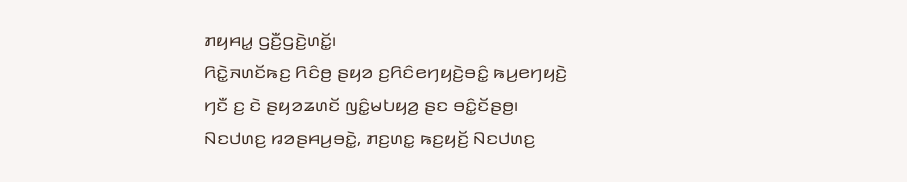ꤊꤟꤌꤣ꤭ ꤞꤢꤪ꤬ꤞꤢꤧ꤬ꤛꤢꤩ꤭꤯
ꤖꤢꤧ꤭ꤏꤛꤢꤩꤒꤢ꤬ ꤖꤢꤨꤥ꤬ ꤔꤟꤤ ꤢ꤬ꤖꤢꤨꤕꤚꤟꤢꤧ꤬ꤋꤢꤨ꤭ ꤒꤣ꤬ꤕꤚꤟꤢꤧ꤬ ꤚꤢꤪ ꤢ꤬ ꤢꤧ ꤔꤟꤤꤘꤛꤢꤩ ꤜꤢꤨ꤭ꤗꤝꤟꤤ꤬ ꤔꤢ ꤋꤢꤨ꤭ꤢꤩꤔꤥ꤬꤯ ꤡꤢꤓꤛꤢ꤬ ꤙꤤꤔꤌꤣ꤬ꤋꤢꤧ꤭, ꤊꤢ꤬ꤛꤢ꤭ ꤒꤢ꤬ꤟꤢꤩ꤬ ꤡꤢꤓꤛꤢ꤬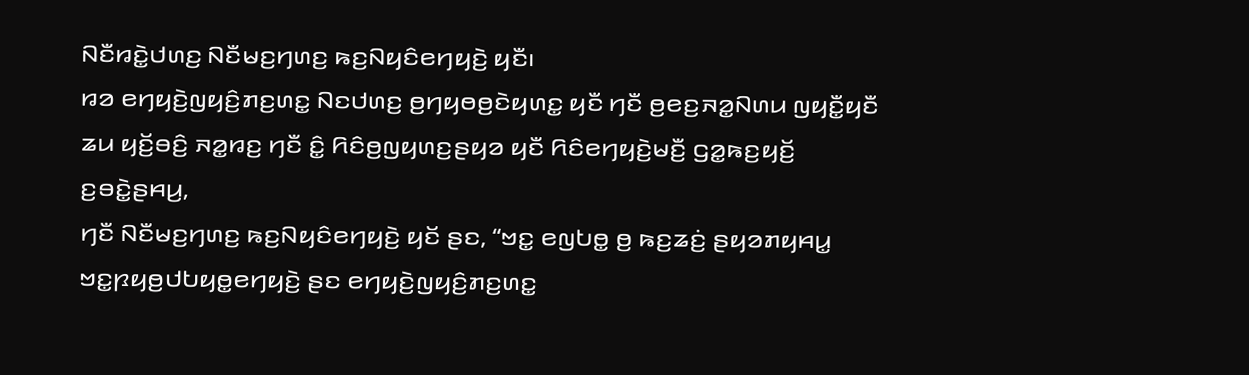ꤡꤢꤪꤙꤢꤧ꤭ꤓꤛꤢ꤬ ꤡꤢꤪꤗꤢ꤬ꤚꤛꤢ꤬ ꤒꤢ꤬ꤡꤟꤢꤨꤕꤚꤟꤢꤧ꤬ ꤟꤢꤪ꤯
ꤙꤤ ꤕꤚꤟꤢꤧ꤬ꤜꤟꤢꤨ꤬ꤊꤢ꤬ꤛꤢ꤭ ꤡꤢꤓꤛꤢ꤬ ꤥ꤬ꤚꤟꤥꤥ꤬ꤢꤧꤟꤛꤢ꤭ ꤟꤢꤪ ꤚꤢꤪ ꤥ꤬ꤕꤢ꤬ꤏꤤ꤭ꤡꤛꤣ ꤜꤟꤢꤪ꤭ꤟꤢꤪ ꤘꤣ ꤟꤢꤩ꤬ꤋꤢꤨ꤬ ꤏꤤ꤭ꤙꤢ꤬ ꤚꤢꤪ ꤢꤨ꤭ ꤖꤢꤨꤥ꤬ꤜꤟꤛꤢ꤬ꤔꤟꤤ ꤟꤢꤪ ꤖꤢꤨꤕꤚꤟꤢꤧ꤬ꤗꤢꤪ꤬ ꤞꤤ꤭ꤒꤢ꤬ꤟꤢꤩ꤬ ꤢ꤬ꤋꤢꤧ꤭ꤔꤌꤣ꤬,
ꤚꤢꤪ ꤡꤢꤪꤗꤢ꤬ꤚꤛꤢ꤬ ꤒꤢ꤬ꤡꤟꤢꤨꤕꤚꤟꤢꤧ꤬ ꤟꤢꤩ ꤔꤢ, “ꤠꤢ꤭ ꤕꤜꤝꤥ꤭ ꤥ꤬ ꤒꤢ꤬ꤘꤢꤦ꤬ ꤔꤟꤤꤊꤟꤌꤣ꤭ ꤠꤢ꤭ꤐꤟꤥ꤬ꤓꤝꤟꤥ꤭ꤕꤚꤟꤢꤧ꤬ ꤔꤢ ꤕꤚꤟꤢꤧ꤬ꤜꤟꤢꤨ꤬ꤊꤢ꤬ꤛꤢ꤭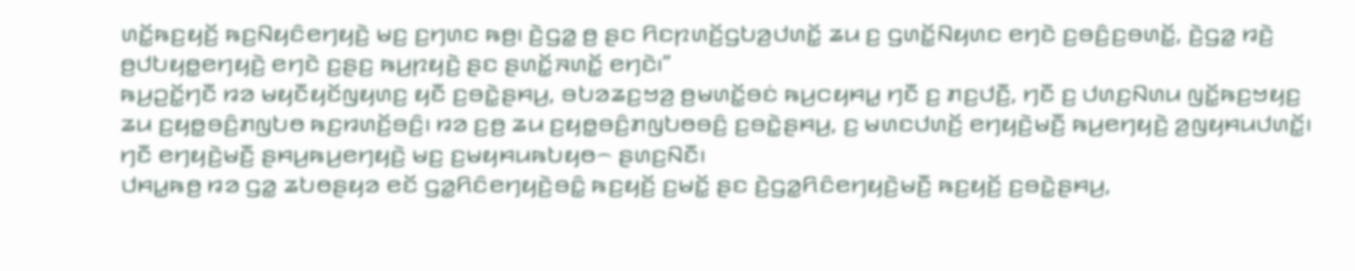ꤛꤢꤩ꤭ꤒꤢ꤬ꤟꤢꤩ꤬ ꤒꤢ꤬ꤡꤟꤢꤨꤕꤚꤟꤢꤧ꤬ ꤗꤢ꤬ ꤢ꤬ꤚꤛꤢ ꤒꤥ꤬꤯ ꤢꤧ꤬ꤞꤤ꤭ ꤥ꤬ ꤔꤢ ꤖꤢꤐꤛꤢꤩ꤬ꤞꤝꤤ꤬ꤓꤛꤢꤩ꤭ ꤘꤣ ꤢ꤬ ꤞꤛꤢꤩ꤭ꤡꤟꤛꤢ ꤕꤚꤢꤧ ꤢ꤬ꤋꤢꤨ꤬ꤢ꤬ꤋꤛꤢꤩ꤭, ꤢꤧ꤬ꤞꤤ꤭ ꤙꤢꤧ꤬ ꤥ꤬ꤓꤝꤟꤥ꤭ꤕꤚꤟꤢꤧ꤬ ꤕꤚꤢꤧ ꤢ꤬ꤔꤢ꤬ ꤒꤣ꤬ꤐꤟꤢꤧ꤬ ꤔꤢ ꤔꤛꤢꤩ꤭ꤏꤛꤢꤩ꤭ ꤕꤚꤢꤧ꤯”
ꤒꤣ꤬ꤑꤢꤩ꤭ꤚꤢꤪ ꤙꤤ ꤗꤟꤢꤪꤟꤢꤩꤜꤟꤛꤢ꤬ ꤟꤢꤪ ꤢ꤬ꤋꤢꤧ꤭ꤔꤌꤣ꤬, ꤋꤝꤤꤘꤢ꤬ꤠꤤ꤬ ꤥ꤬ꤗꤛꤢꤩ꤭ꤋꤢꤦ ꤒꤣ꤬ꤍꤟꤌꤣ꤭ ꤚꤢꤪ ꤢ꤬ ꤊꤢ꤬ꤓꤢꤪ꤬, ꤚꤢꤪ ꤢ꤬ ꤓꤛꤢ꤬ꤡꤛꤣ ꤜꤢꤩ꤭ꤒꤢ꤬ꤠꤟꤢ꤬ ꤘꤣ ꤢ꤬ꤟꤥ꤭ꤋꤢꤨ꤬ꤊꤜꤝꤥ ꤒꤢ꤬ꤙꤛꤢꤩ꤬ꤋꤢꤨ꤬꤯ ꤙꤤ ꤢ꤬ꤥ꤬ ꤘꤣ ꤢ꤬ꤟꤥ꤭ꤋꤢꤨ꤬ꤊꤜꤝꤥꤋꤢꤨ꤬ ꤢ꤬ꤋꤢꤧ꤭ꤔꤌꤣ꤬, ꤢ꤬ ꤗꤛꤢꤓꤛꤢꤩ꤬ ꤕꤚꤟꤢꤧ꤬ꤗꤢꤪ꤬ ꤒꤣ꤬ꤕꤚꤟꤢꤧ꤬ ꤤ꤬ꤜꤟꤌꤣꤓꤛꤢꤩ꤭꤯ ꤚꤢꤪ ꤕꤚꤟꤢꤧ꤬ꤗꤢꤪ꤬ ꤔꤌꤣ꤬ꤒꤣ꤬ꤕꤚꤟꤢꤧ꤬ ꤗꤢ꤬ ꤢ꤬ꤗꤟꤌꤣꤒꤝꤟꤥ꤮ ꤔꤛꤢ꤬ꤡꤢꤪ꤯
ꤓꤌꤣ꤭ꤒꤥ꤬ ꤙꤤ ꤞꤤ꤭ ꤘꤝꤥꤔꤟꤤ ꤕꤢꤩ ꤞꤤ꤭ꤖꤢꤨꤕꤚꤟꤢꤧ꤬ꤋꤢꤨ꤭ ꤒꤢ꤬ꤟꤢꤩ꤬ ꤢ꤬ꤗꤢꤩ꤭ ꤔꤢ ꤢꤧ꤬ꤞꤤ꤭ꤖꤢꤨꤕꤚꤟꤢꤧ꤬ꤗꤢꤪ꤬ ꤒꤢ꤬ꤟꤢꤩ꤬ ꤢ꤬ꤋꤢꤧ꤭ꤔꤌꤣ꤬,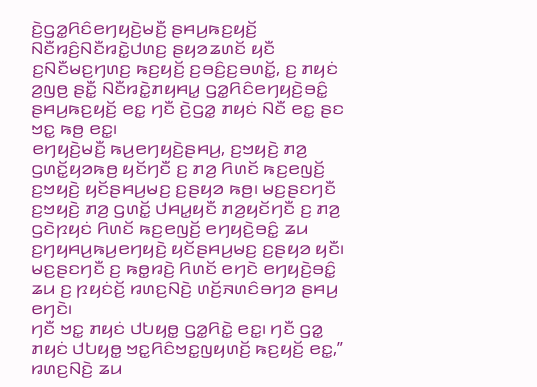ꤢꤧ꤬ꤞꤤ꤭ꤖꤢꤨꤕꤚꤟꤢꤧ꤬ꤗꤢꤪ꤬ ꤔꤌꤣ꤬ꤒꤢ꤬ꤟꤢꤩ꤬ ꤡꤢꤪꤙꤢꤨ꤬ꤡꤢꤪꤙꤢꤧ꤭ꤓꤛꤢ꤬ ꤔꤟꤤꤘꤛꤢꤩ ꤟꤢꤪ ꤢ꤬ꤡꤢꤪꤗꤢ꤬ꤚꤛꤢ꤬ ꤒꤢ꤬ꤟꤢꤩ꤬ ꤢ꤬ꤋꤢꤨ꤬ꤢ꤬ꤋꤛꤢꤩ꤭, ꤢ꤬ ꤊꤟꤢꤦ ꤤ꤬ꤜꤥ꤬ ꤔꤢꤪ꤭ ꤡꤢꤪꤙꤢꤧ꤭ꤊꤟꤌꤣ꤭ ꤞꤤ꤭ꤖꤢꤨꤕꤚꤟꤢꤧ꤬ꤋꤢꤨ꤭ ꤔꤌꤣ꤬ꤒꤢ꤬ꤟꤢꤩ꤬ ꤕꤢ꤭ ꤚꤢꤪ ꤢꤧ꤬ꤞꤤ꤭ ꤊꤟꤢꤦ ꤡꤢꤪ ꤕꤢ꤭ ꤔꤢ ꤠꤢ꤭ ꤒꤥ꤬ ꤕꤢ꤭꤯
ꤕꤚꤟꤢꤧ꤬ꤗꤢꤪ꤬ ꤒꤣ꤬ꤕꤚꤟꤢꤧ꤬ꤔꤌꤣ꤬, ꤢ꤬ꤠꤟꤢꤧ꤬ ꤊꤤ꤬ ꤞꤛꤢꤩ꤭ꤟꤤꤒꤥ꤬ ꤟꤢꤩꤚꤢꤪ ꤢ꤬ ꤊꤤ꤬ ꤖꤛꤢꤩ ꤒꤢ꤬ꤕꤜꤢꤩ꤬ ꤢ꤬ꤠꤟꤢꤧ꤬ ꤟꤢꤩꤔꤌꤣ꤬ꤗꤢ꤬ ꤢ꤬ꤔꤟꤤ ꤒꤥ꤬꤯ ꤗꤢ꤬ꤔꤢꤚꤢꤪ ꤢ꤬ꤠꤟꤢꤧ꤬ ꤊꤤ꤬ ꤞꤛꤢꤩ꤭ ꤓꤌꤣ꤭ꤟꤢꤪ ꤊꤤ꤬ꤟꤢꤩꤚꤢꤪ ꤢ꤬ ꤊꤤ꤬ ꤞꤢꤧꤐꤟꤢꤦ ꤖꤛꤢꤩ ꤒꤢ꤬ꤕꤜꤢꤩ꤬ ꤕꤚꤟꤢꤧ꤬ꤋꤢꤨ꤭ ꤘꤣ ꤢ꤬ꤚꤟꤌꤣ꤬ꤒꤣ꤬ꤕꤚꤟꤢꤧ꤬ ꤟꤢꤩꤔꤌꤣ꤬ꤗꤢ꤬ ꤢ꤬ꤔꤟꤤ ꤟꤢꤪ꤯ ꤗꤢ꤬ꤔꤢꤚꤢꤪ ꤢ꤬ ꤒꤥ꤭ꤙꤢꤧ꤬ ꤖꤛꤢꤩ ꤕꤚꤢꤧ ꤕꤚꤟꤢꤧ꤬ꤋꤢꤨ꤭ ꤘꤣ ꤢ꤬ ꤐꤟꤢꤦꤢꤩ꤬ ꤙꤛꤢ꤬ꤡꤢꤧ꤬ ꤛꤢꤩ꤬ꤏꤛꤢꤨꤋꤚꤤ ꤔꤌꤣ꤬ ꤕꤚꤢꤧ꤯
ꤚꤢꤪ ꤠꤢ꤭ ꤊꤟꤢꤦ ꤓꤝꤟꤥ꤭ ꤞꤤ꤭ꤖꤢꤧ꤭ ꤕꤢ꤭꤯ ꤚꤢꤪ ꤞꤤ꤭ ꤊꤟꤢꤦ ꤓꤝꤟꤥ꤭ ꤠꤢ꤭ꤖꤢꤨꤠꤢ꤭ꤜꤟꤛꤢꤩ꤬ ꤒꤢ꤬ꤟꤢꤩ꤬ ꤕꤢ꤭,” ꤙꤛꤢ꤬ꤡꤢꤧ꤬ ꤘꤣ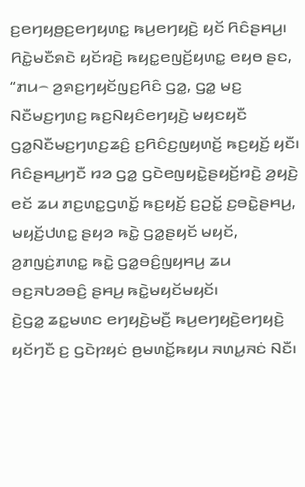ꤢ꤬ꤕꤚꤟꤥ꤬ꤢ꤬ꤕꤚꤟꤛꤢ꤭ ꤒꤣ꤬ꤕꤚꤟꤢꤧ꤬ ꤟꤢꤩ ꤖꤢꤨꤔꤌꤣ꤬꤯
ꤖꤢꤧ꤭ꤗꤢꤪꤎꤢꤧ ꤟꤢꤩꤙꤢꤧ꤬ ꤒꤟꤢ꤭ꤕꤜꤢꤩ꤬ꤟꤛꤢ꤭ ꤕꤟꤥ ꤔꤢ, “ꤊꤣ꤮ ꤤ꤬ꤎꤢ꤬ꤚꤟꤢꤩꤜꤢ꤬ꤖꤢꤨ ꤞꤤ꤭, ꤞꤤ꤭ ꤗꤢ꤬ ꤡꤢꤪꤗꤢ꤬ꤚꤛꤢ꤬ ꤒꤢ꤬ꤡꤟꤢꤨꤕꤚꤟꤢꤧ꤬ ꤗꤟꤢꤟꤢꤪ ꤞꤤ꤭ꤡꤢꤪꤗꤢ꤬ꤚꤛꤢ꤬ꤘꤢꤨ꤬ ꤢ꤬ꤖꤢꤨꤢ꤬ꤜꤟꤛꤢꤩ꤬ ꤒꤢ꤬ꤟꤢꤩ꤬ ꤟꤢꤪ꤯ ꤖꤢꤨꤔꤌꤣ꤬ꤚꤢꤪ ꤙꤤ ꤞꤤ꤭ ꤞꤢꤧꤕꤜꤟꤢꤧ꤭ꤔꤟꤢꤩ꤬ꤙꤢꤧ꤬ ꤤ꤬ꤟꤢꤧ꤬ ꤕꤢꤩ ꤘꤣ ꤊꤢ꤬ꤛꤢ꤭ꤞꤛꤢꤩ꤭ ꤒꤢ꤬ꤟꤢꤩ꤬ ꤢ꤬ꤑꤢꤩ꤭ ꤢ꤬ꤋꤢꤧ꤭ꤔꤌꤣ꤬, ꤗꤟꤢꤩ꤬ꤓꤛꤢ꤭ ꤔꤟꤤ ꤒꤢꤧ꤭ ꤞꤤ꤭ꤔꤟꤢꤩ ꤗꤟꤢꤩ, ꤤ꤬ꤊꤜꤢꤦ꤬ꤊꤛꤢ꤭ ꤒꤢꤧ꤭ ꤞꤤ꤭ꤋꤢꤨ꤬ꤜꤟꤌꤣ꤬ ꤘꤣ ꤋꤢ꤬ꤏꤝꤤꤋꤢꤨ꤬ ꤔꤌꤣ꤬ ꤒꤢꤧ꤭ꤗꤟꤢꤩꤗꤟꤢꤩ꤯
ꤢꤧ꤬ꤞꤤ꤭ ꤘꤢ꤭ꤗꤛꤢ ꤕꤚꤟꤢꤧ꤬ꤗꤢꤪ꤬ ꤒꤣ꤬ꤕꤚꤟꤢꤧ꤬ꤕꤚꤟꤢꤧ꤬ ꤟꤢꤩꤚꤢꤪ ꤢ꤬ ꤞꤢꤧꤐꤟꤢꤦ ꤥ꤬ꤗꤛꤢꤩ꤭ꤒꤟꤣ ꤏꤛꤣ꤭ꤏꤢꤦ ꤡꤢꤪ꤯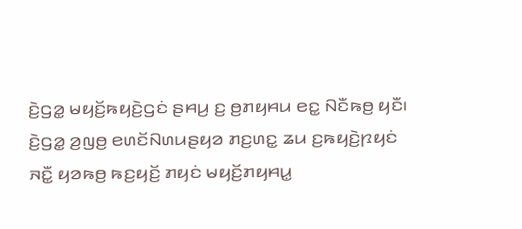ꤢꤧ꤬ꤞꤤ꤭ ꤗꤟꤢꤩ꤬ꤒꤟꤢꤧ꤬ꤞꤢꤦ ꤔꤌꤣ꤬ ꤢ꤬ ꤥ꤬ꤊꤟꤌꤣ ꤕꤢ꤭ ꤡꤢꤪꤒꤥ꤬ ꤟꤢꤪ꤯ ꤢꤧ꤬ꤞꤤ꤭ ꤤ꤬ꤜꤥ꤬ ꤕꤛꤢꤩꤡꤛꤣꤔꤟꤤ ꤊꤢ꤬ꤛꤢ꤭ ꤘꤣ ꤢ꤬ꤒꤟꤢꤧ꤬ꤐꤟꤢꤦ ꤏꤢꤪ꤭ ꤟꤤꤒꤥ꤬ ꤒꤢ꤬ꤟꤢꤩ꤬ ꤊꤟꤢꤦ ꤗꤟꤢꤩ꤬ꤊꤟꤌꤣ꤭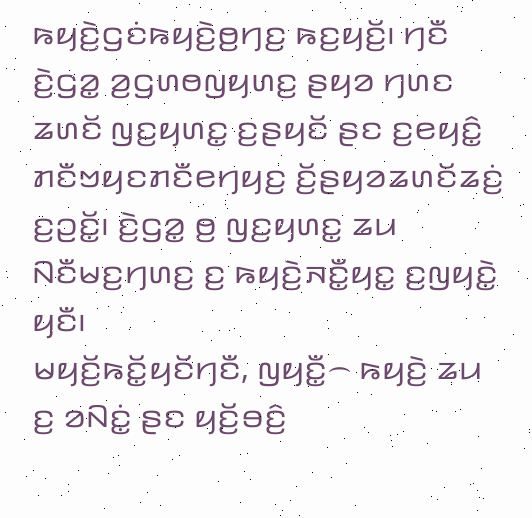ꤒꤟꤢꤧ꤬ꤞꤢꤦꤒꤟꤢꤧ꤬ꤥ꤬ꤚꤢ꤬ ꤒꤢ꤬ꤟꤢꤩ꤬꤯ ꤚꤢꤪ ꤢꤧ꤬ꤞꤤ꤭ ꤤ꤬ꤞꤛꤥꤜꤟꤛꤢ꤬ ꤔꤟꤤ ꤚꤛꤢ ꤘꤛꤢꤩ ꤜꤢ꤬ꤟꤛꤢ꤭ ꤢ꤬ꤔꤟꤢꤩ ꤔꤢ ꤢ꤬ꤕꤟꤢꤨ꤭ ꤊꤢꤪꤠꤟꤢꤊꤢꤪꤕꤚꤟꤢ꤬ ꤢꤩ꤬ꤔꤟꤤꤘꤛꤢꤩꤘꤢꤦ꤬ ꤢ꤬ꤑꤢꤩ꤭꤯ ꤢꤧ꤬ꤞꤤ꤭ ꤥ꤬ ꤜꤢ꤬ꤟꤛꤢ꤭ ꤘꤣ ꤡꤢꤪꤗꤢ꤬ꤚꤛꤢ꤬ ꤢ꤬ ꤒꤟꤢꤧ꤬ꤏꤢꤪ꤭ꤟꤢ꤭ ꤢ꤬ꤜꤟꤢꤧ꤭ ꤟꤢꤪ꤯
ꤗꤟꤢꤩ꤬ꤒꤢꤩ꤭ꤟꤢꤩꤚꤢꤪ, ꤜꤟꤢꤪ꤭꤮ ꤒꤟꤢꤧ꤬ ꤘꤣ ꤢ꤬ ꤤꤡꤢꤦ꤭ ꤔꤢ ꤟꤢꤩ꤬ꤋꤢꤨ꤬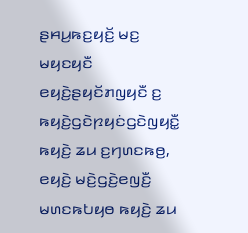ꤔꤌꤣ꤬ꤒꤢ꤬ꤟꤢꤩ꤬ ꤗꤢ꤬ ꤗꤟꤢꤟꤢꤪ ꤕꤟꤢꤧ꤬ꤔꤟꤢꤩꤊꤜꤟꤢꤪ ꤢ꤬ ꤒꤟꤢꤧ꤬ꤞꤢꤧꤐꤟꤢꤦꤞꤢꤧꤜꤟꤢꤪ꤭ ꤒꤟꤢꤧ꤬ ꤘꤣ ꤢ꤬ꤚꤛꤢꤒꤥ꤬, ꤕꤟꤢꤧ꤬ ꤗꤢꤧ꤬ꤞꤢꤧ꤬ꤕꤜꤢꤪ꤬ ꤗꤛꤢꤒꤝꤟꤥ ꤒꤟꤢꤧ꤬ ꤘꤣ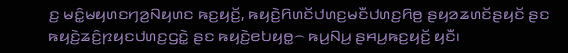ꤢ꤬ ꤗꤢꤨ꤭ꤗꤟꤛꤢꤚꤤ꤬ꤡꤟꤛꤢ ꤒꤢ꤬ꤟꤢꤩ꤬, ꤒꤟꤢꤧ꤬ꤖꤛꤢꤩꤓꤛꤢ꤬ꤗꤢꤪꤓꤛꤢ꤬ꤖꤥ꤬ ꤔꤟꤤꤘꤛꤢꤩꤔꤟꤢꤩ ꤔꤢ ꤒꤟꤢꤧ꤬ꤘꤢꤨ꤬ꤐꤟꤢꤓꤛꤢ꤬ꤞꤢꤧ꤭ ꤔꤢ ꤒꤟꤢꤧ꤬ꤕꤝꤟꤥ꤭꤮ ꤒꤣ꤬ꤡꤣ꤬ ꤔꤌꤣ꤬ꤒꤢ꤬ꤟꤢꤩ꤬ ꤟꤢꤪ꤯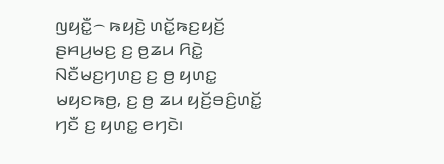ꤜꤟꤢꤪ꤭꤮ ꤒꤟꤢꤧ꤬ ꤛꤢꤩ꤭ꤒꤢ꤬ꤟꤢꤩ꤬ ꤔꤌꤣ꤬ꤗꤢ꤬ ꤢ꤬ ꤥ꤬ꤘꤣ ꤖꤢꤧ꤭ ꤡꤢꤪꤗꤢ꤬ꤚꤛꤢ꤬ ꤢ꤬ ꤥ꤬ ꤟꤛꤢ꤭ ꤗꤟꤢꤒꤥ꤬, ꤢ꤬ ꤥ꤬ ꤘꤣ ꤟꤢꤩ꤬ꤋꤢꤨ꤬ꤛꤢꤩ꤭ ꤚꤢꤪ ꤢ꤬ ꤟꤛꤢ꤭ ꤕꤚꤢꤧ꤯